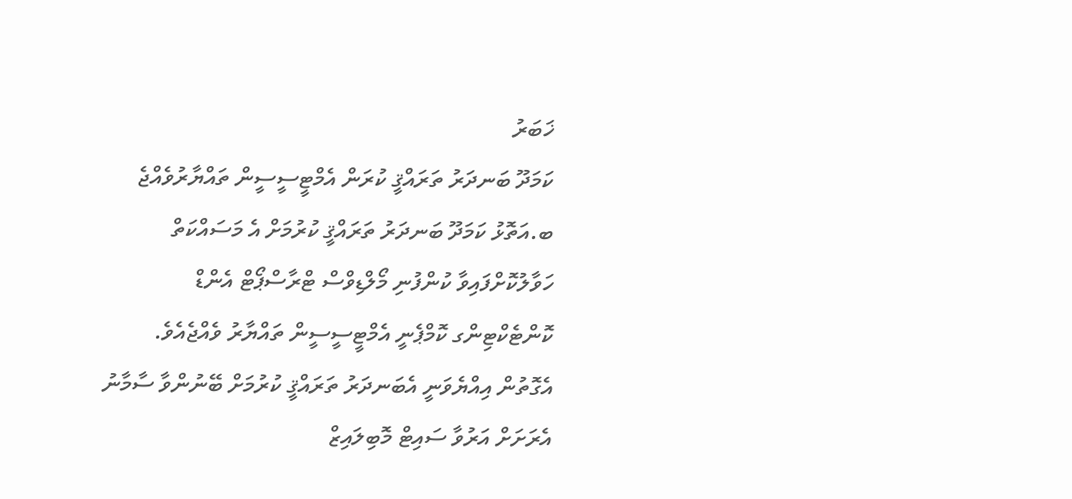ޚަބަރު
ކަމަދޫ ބަނދަރު ތަރައްޤީ ކުރަން އެމްޓީސީސީން ތައްޔާރުވެއްޖެ
ބ.އަތޮޅު ކަމަދޫ ބަނދަރު ތަރައްޤީ ކުރުމަށް އެ މަސައްކަތް ހަވާލުކޮށްފައިވާ ކުންފުނި މޯލްޑިވްސް ޓްރާސްޕޯޓް އެންޑް ކޮންޓެކްޓިންގ ކޮމްޕެނީ އެމްޓީސީސީން ތައްޔާރު ވެއްޖެއެވެ. އެގޮތުން އިއްޔެވަނީ އެބަނދަރު ތަރައްޤީ ކުރުމަށް ބޭނުންވާ ސާމާނު އެރަށަށް އަރުވާ ސައިޓް މޮބިލައިޒް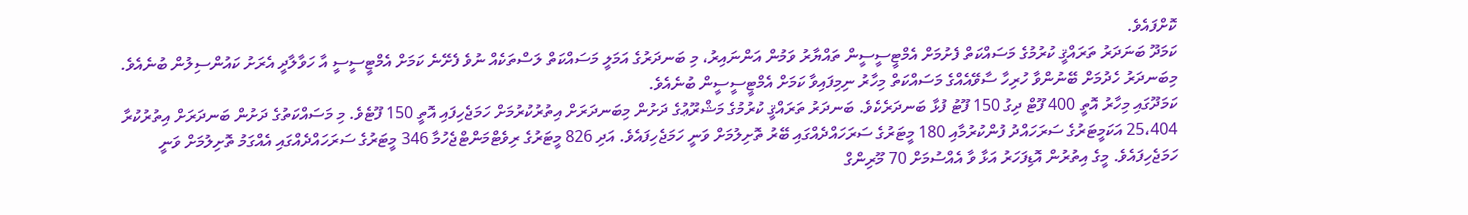ކޮށްފައެވެ.
ކަމަދޫ ބަނަދަރު ތަރައްޤީ ކުރުމުގެ މަސައްކަތް ފެށުމަށް އެމްޓީސީސީން ތައްޔާރު ވަމުން އަންނައިރު، މި ބަނދަރުގެ އަމަލީ މަސައްކަތް ލަސްތަކެއް ނުވެ ފެށޭނެ ކަމަށް އެމްޓީސީސީ އާ ހަވާލާދީ އެރަށު ކައުންސިލުން ބުނެއެވެ. މިބަނދަރު ހެދުމަށް ބޭނުންވާ ހުރިހާ ސާވޭއެއްގެ މަސައްކަތް މިހާރު ނިމިފައިވާ ކަމަށް އެމްޓީސީސީން ބުނެއެވެ.
ކަމަދޫގައި މިހާރު އޮތީ 400 ފޫޓް ދިގު 150 ފޫޓު ފުޅާ ބަނދަރެކެވެ. ބަނދަރު ތަރައްޤީ ކުރުމުގެ މަޝްރޫޢުގެ ދަށުން މިބަނދަރަށް އިތުރުކުރުމަށް ހަމަޖެހިފައި އޮތީ 150 ފޫޓެވެ. މި މަސައްކަތުގެ ދަށުން ބަނދަރަށް އިތުރުކުރާ 25،404 އަކަމީޓަރުގެ ސަރަހައްދު ފުންކުރުމާއި 180 މީޓަރުގެ ސަރަހައްދެއްގައި ބޭރު ތޮށިލުމަށް ވަނީ ހަމަޖެހިފައެވެ. އަދި 826 މީޓަރުގެ ރިވެޓްމަންޓްޖެހުމާ 346 މީޓަރުގެ ސަރަހައްދެއްގައި އެއްގަމު ތޮށިލުމަށް ވަނީ ހަމަޖެހިފައެވެ. މީގެ އިތުރުން އޮޑިފަހަރު އަޅާ ވާ އެއްސުމަށް 70 މޫރިންގް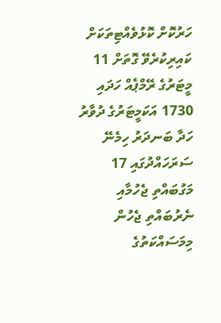ހަރުކޮށް ކޮޅުވެއްޓިތަކަށް ކައިރިކުރެވޭ ގޮތަށް 11 މީޓަރުގެ ރޭމްޕެއް ހަދައި 1730 އަކަމީޓަރުގެ ދުވާރު ހަދާ ބަނދަރު ހިމެނޭ ސަރަހައްދުގައި 17 މަގުބައްތި ޖެހުމާއި ނެރުބައްތި ޖެހުން މިމަސައްކަތުގެ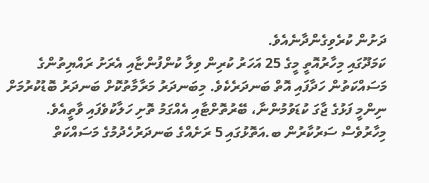ދަށުން ކުރެވިގެންދާނެއެވެ.
ކަމަދޫގައި މިހާރުއޮތީ މީގެ 25 އަހަރު ކުރިން ވިލާ ކުންފުންޏާއި އެރަށު ރައްޔިތުންގެ މަސައްކަތުން ހަދާފައި އޮތް ބަނދަރެކެވެ. މިބަނދަރު މަރާމާތުކޮށް ބަނދަރު ބޮޑުކުރުމަށް ނިންމީ ފަޅުގެ ޖާގަ ކުޑަވުމުންނާ، ބޭރުތޮށްޓާއި އެއްގަމު ތޮށި ހަލާކުވެފައި ވާތީއެވެ.
މިހާރުވެސް ސަރުކާރުން ބ.އަތޮޅުގައި 5 ރަށެއްގެ ބަނދަރުހެދުމުގެ މަސައްކަތް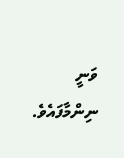ވަނީ ނިންމާފައެވެ.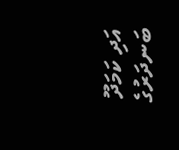އަދި ކަމަދޫ ބަނދަރުގެ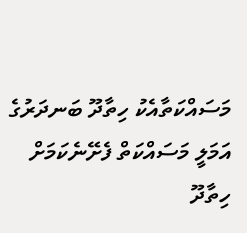މަސައްކަތާއެކު ހިތާދޫ ބަނދަރުގެ އަމަލީ މަސައްކަތް ފެށޭނެކަމަށް ހިތާދޫ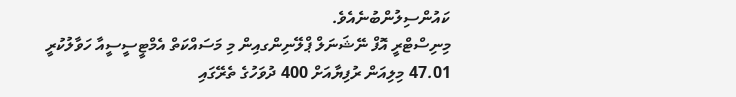ކައުންސިލުންބުނެއެވެ.
މިނިސްޓްރީ އޮފް ނޭޝަނަލް ޕްލޭނިންގއިން މި މަސައްކަތް އެމްޓީސީސީއާ ހަވާލުކުރީ 47.01 މިލިއަން ރުފިޔާއަށް 400 ދުވަހުގެ ތެރޭގައި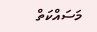މަސައްކަތް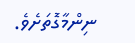ނިންމާގޮތަށެވެ.